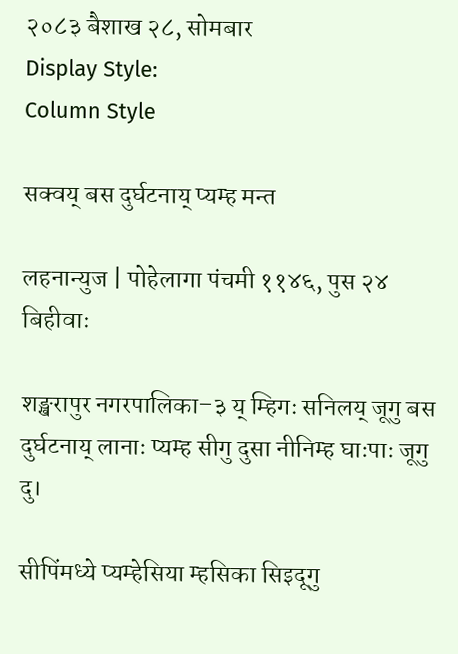२०८३ बैशाख २८, सोमबार
Display Style:
Column Style

सक्वय् बस दुर्घटनाय् प्यम्ह मन्त

लहनान्युज | पोहेलागा पंचमी ११४६, पुस २४ बिहीवाः

शङ्खरापुर नगरपालिका–३ य् म्हिगः सनिलय् जूगु बस दुर्घटनाय् लानाः प्यम्ह सीगु दुसा नीनिम्ह घाःपाः जूगु दु।

सीपिंमध्ये प्यम्हेसिया म्हसिका सिइदूगु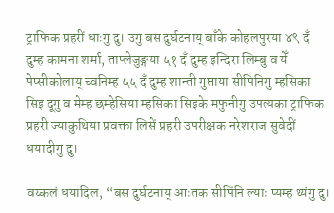ट्राफिक प्रहरीं धाःगु दु। उगु बस दुर्घटनाय् बाँके कोहलपुरया ४९ दँ दुम्ह कामना शर्मा, ताप्लेजुङ्गया ५१ दँ दुम्ह इन्दिरा लिम्बु व येँ पेप्सीकोलाय् च्वनिम्ह ५५ दँ दुम्ह शान्ती गुप्ताया सीपिनिगु म्हसिका सिइ दूगु व मेम्ह छम्हेसिया म्हसिका सिइके मफुनीगु उपत्यका ट्राफिक प्रहरी ज्याकुथिया प्रवक्ता लिसें प्रहरी उपरीक्षक नरेशराज सुवेदीं धयादीगु दु।

वय्कलं धयादिल, “बस दुर्घटनाय् आःतक सीपिंनि ल्याः प्यम्ह थ्यंगु दु।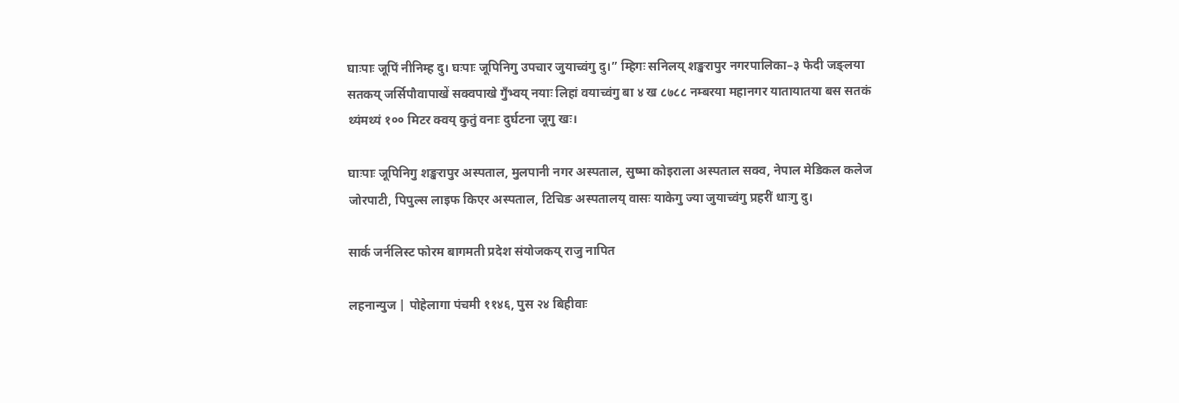घाःपाः जूपिं नीनिम्ह दु। घःपाः जूपिनिगु उपचार जुयाच्वंगु दु।” म्हिगः सनिलय् शङ्खरापुर नगरपालिका–३ फेदी जङ्लया सतकय् जर्सिपौवापाखें सक्वपाखे गुँभ्वय् नयाः लिहां वयाच्वंगु बा ४ ख ८७८८ नम्बरया महानगर यातायातया बस सतकं थ्यंमथ्यं १०० मिटर क्वय् कुतुं वनाः दुर्घटना जूगु खः।

घाःपाः जूपिनिगु शङ्खरापुर अस्पताल, मुलपानी नगर अस्पताल, सुष्मा कोइराला अस्पताल सक्व, नेपाल मेडिकल कलेज जोरपाटी, पिपुल्स लाइफ किएर अस्पताल, टिचिङ अस्पतालय् वासः याकेगु ज्या जुयाच्वंगु प्रहरीं धाःगु दु।

सार्क जर्नलिस्ट फोरम बागमती प्रदेश संयोजकय् राजु नापित

लहनान्युज | पोहेलागा पंचमी ११४६, पुस २४ बिहीवाः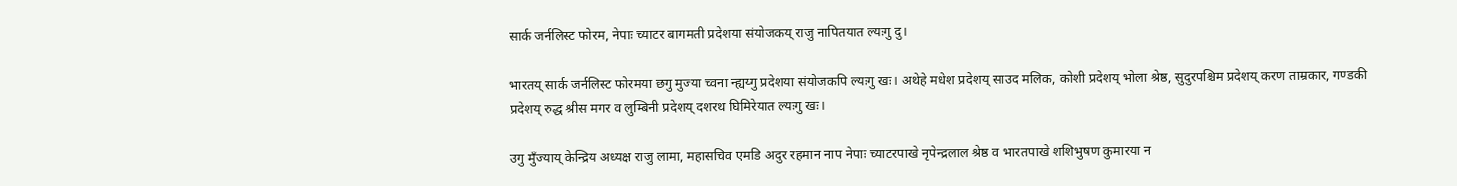सार्क जर्नलिस्ट फोरम, नेपाः च्याटर बागमती प्रदेशया संयोजकय् राजु नापितयात ल्यःगु दु।

भारतय् सार्क जर्नलिस्ट फोरमया छगु मुज्या च्वना न्ह्यय्गु प्रदेशया संयोजकपि ल्यःगु खः। अथेहे मधेश प्रदेशय् साउद मलिक, कोशी प्रदेशय् भोला श्रेष्ठ, सुदुरपश्चिम प्रदेशय् करण ताम्रकार, गण्डकी प्रदेशय् रुद्ध श्रीस मगर व लुम्बिनी प्रदेशय् दशरथ घिमिरेयात ल्यःगु खः।

उगु मुँज्याय् केन्द्रिय अध्यक्ष राजु लामा, महासचिव एमडि अदुर रहमान नाप नेपाः च्याटरपाखे नृपेन्द्रलाल श्रेष्ठ व भारतपाखे शशिभुषण कुमारया न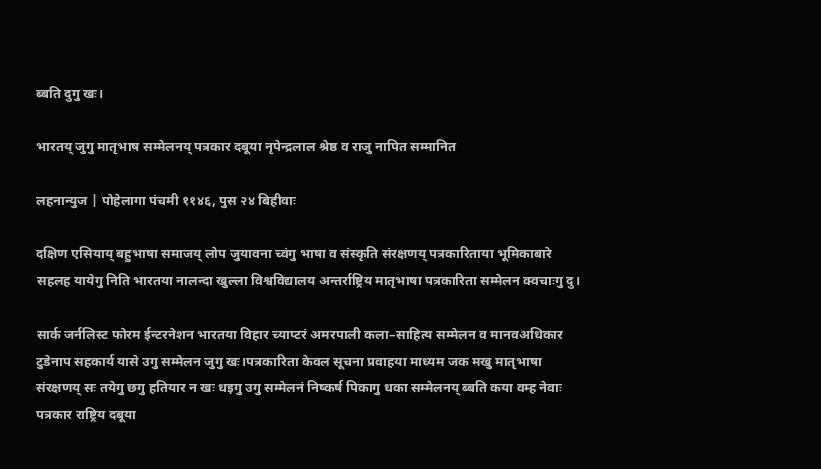ब्बति दुगु खः।

भारतय् जुगु मातृभाष सम्मेलनय् पत्रकार दबूया नृपेन्द्रलाल श्रेष्ठ व राजु नापित सम्मानित

लहनान्युज | पोहेलागा पंचमी ११४६, पुस २४ बिहीवाः

दक्षिण एसियाय् बहुभाषा समाजय् लोप जुयावना च्वंगु भाषा व संस्कृति संरक्षणय् पत्रकारिताया भूमिकाबारे सहलह यायेगु निति भारतया नालन्दा खुल्ला विश्वविद्यालय अन्तर्राष्ट्रिय मातृभाषा पत्रकारिता सम्मेलन क्वचाःगु दु।

सार्क जर्नलिस्ट फोरम ईन्टरनेशन भारतया विहार च्याप्टरं अमरपाली कला–साहित्य सम्मेलन व मानवअधिकार टुडेनाप सहकार्य यासे उगु सम्मेलन जुगु खः।पत्रकारिता केवल सूचना प्रवाहया माध्यम जक मखु मातृभाषा संरक्षणय् सः तयेगु छगु हतियार न खः धइगु उगु सम्मेलनं निष्कर्ष पिकागु धका सम्मेलनय् ब्बति कया वम्ह नेवाः पत्रकार राष्ट्रिय दबूया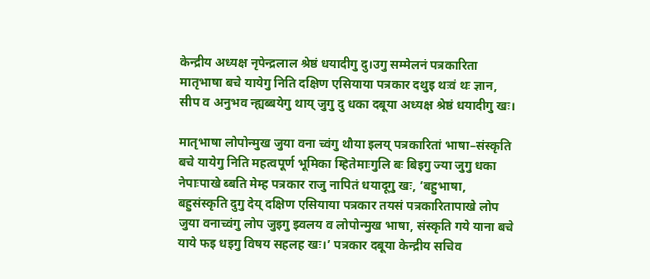केन्द्रीय अध्यक्ष नृपेन्द्रलाल श्रेष्ठं धयादीगु दु।उगु सम्मेलनं पत्रकारिता मातृभाषा बचे यायेगु निति दक्षिण एसियाया पत्रकार दथुइ थःवं थः ज्ञान, सीप व अनुभव न्ह्यब्बयेगु थाय् जुगु दु धका दबूया अध्यक्ष श्रेष्ठं धयादीगु खः।

मातृभाषा लोपोन्मुख जुया वना च्वंगु थौया इलय् पत्रकारितां भाषा–संस्कृति बचे यायेगु निति महत्वपूर्ण भूमिका म्हितेमाःगुलि बः बिइगु ज्या जुगु धका नेपाःपाखे ब्बति मेम्ह पत्रकार राजु नापितं धयादूगु खः, ’बहुभाषा, बहुसंस्कृति दुगु देय् दक्षिण एसियाया पत्रकार तयसं पत्रकारितापाखे लोप जुया वनाच्वंगु लोप जुइगु झ्वलय व लोपोन्मुख भाषा, संस्कृति गये याना बचे याये फइ धइगु विषय सहलह खः।’ पत्रकार दबूया केन्द्रीय सचिव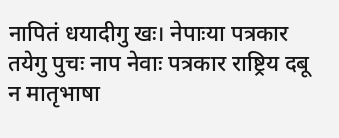नापितं धयादीगु खः। नेपाःया पत्रकार तयेगु पुचः नाप नेवाः पत्रकार राष्ट्रिय दबू न मातृभाषा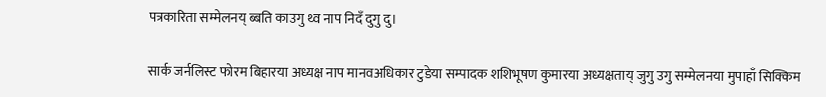पत्रकारिता सम्मेलनय् ब्बति काउगु थ्व नाप निदँ दुगु दु।

सार्क जर्नलिस्ट फोरम बिहारया अध्यक्ष नाप मानवअधिकार टुडेया सम्पादक शशिभूषण कुमारया अध्यक्षताय् जुगु उगु सम्मेलनया मुपाहाँ सिक्किम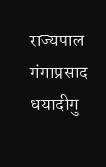राज्यपाल गंगाप्रसाद धयादीगु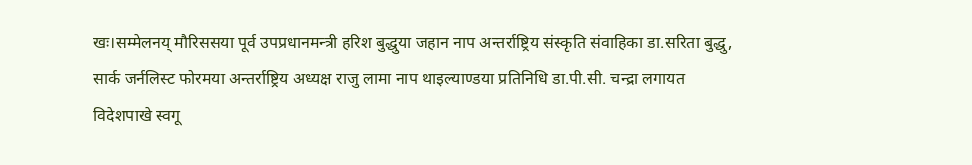खः।सम्मेलनय् मौरिससया पूर्व उपप्रधानमन्त्री हरिश बुद्धुया जहान नाप अन्तर्राष्ट्रिय संस्कृति संवाहिका डा.सरिता बुद्धु, सार्क जर्नलिस्ट फोरमया अन्तर्राष्ट्रिय अध्यक्ष राजु लामा नाप थाइल्याण्डया प्रतिनिधि डा.पी.सी. चन्द्रा लगायत विदेशपाखे स्वगू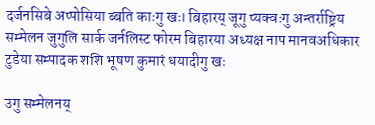दर्जनसिबे अप्पोसिया ब्बति काःगु खः। बिहारय् जूगु प्यक्वःगु अन्तर्राष्ट्रिय सम्मेलन जुगुलि सार्क जर्नलिस्ट फोरम बिहारया अध्यक्ष नाप मानवअधिकार टुडेया सम्पादक शशि भूषण कुमारं धयादीगु खः

उगु सम्मेलनय्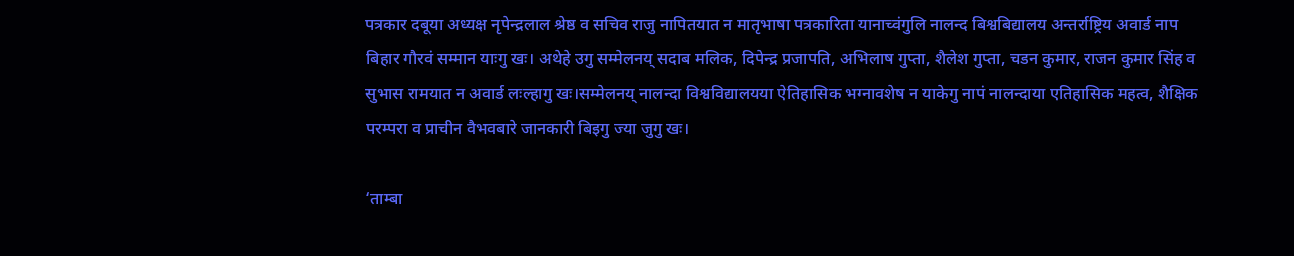पत्रकार दबूया अध्यक्ष नृपेन्द्रलाल श्रेष्ठ व सचिव राजु नापितयात न मातृभाषा पत्रकारिता यानाच्वंगुलि नालन्द बिश्वबिद्यालय अन्तर्राष्ट्रिय अवार्ड नाप बिहार गौरवं सम्मान याःगु खः। अथेहे उगु सम्मेलनय् सदाब मलिक, दिपेन्द्र प्रजापति, अभिलाष गुप्ता, शैलेश गुप्ता, चडन कुमार, राजन कुमार सिंह व सुभास रामयात न अवार्ड लःल्हागु खः।सम्मेलनय् नालन्दा विश्वविद्यालयया ऐतिहासिक भग्नावशेष न याकेगु नापं नालन्दाया एतिहासिक महत्व, शैक्षिक परम्परा व प्राचीन वैभवबारे जानकारी बिइगु ज्या जुगु खः।

‘ताम्बा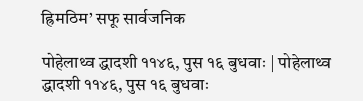ह्रिमठिम’ सफू सार्वजनिक

पोहेलाथ्व द्धादशी ११४६, पुस १६ बुधवाः | पोहेलाथ्व द्धादशी ११४६, पुस १६ बुधवाः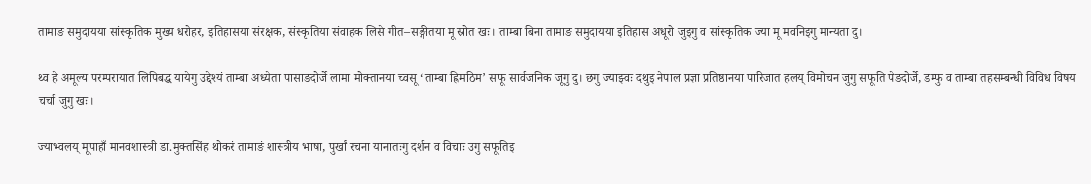तामाङ समुदायया सांस्कृतिक मुख्य धरोहर, इतिहासया संरक्षक, संस्कृतिया संवाहक लिसे गीत–सङ्गीतया मू स्रोत खः। ताम्बा बिना तामाङ समुदायया इतिहास अधूरो जुइगु व सांस्कृतिक ज्या मू मवनिइगु मान्यता दु।

थ्व हे अमूल्य परम्परायात लिपिबद्ध यायेगु उद्देश्यं ताम्बा अध्येता पासाङदोर्जे लामा मोक्तानया च्वसू ‘ताम्बा ह्रिमठिम’ सफू सार्वजनिक जूगु दु। छगु ज्याझ्वः दथुइ नेपाल प्रज्ञा प्रतिष्ठानया पारिजात हलय् विमोचन जुगु सफूति पेङदोर्जे, डम्फु व ताम्बा तहसम्बन्धी विविध विषय चर्चा जुगु खः।

ज्याभ्वलय् मूपाहाँ मानवशास्त्री डा.मुक्तसिंह थोकरं तामाङं शास्त्रीय भाषा, पुर्खां रचना यानातःगु दर्शन व विचाः उगु सफूतिइ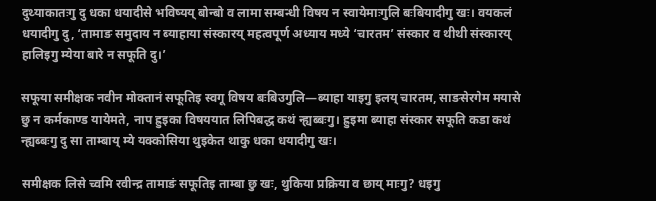दुथ्याकातःगु दु धका धयादीसे भविष्यय् बोन्बो व लामा सम्बन्धी विषय न स्वायेमाःगुलि बःबियादीगु खः। वयकलं धयादीगु दु, ‘तामाङ समुदाय न ब्याहाया संस्कारय् महत्वपूर्ण अध्याय मध्ये ‘चारतम’ संस्कार व थीथी संस्कारय् हालिइगु म्येया बारे न सफूति दु।’

सफूया समीक्षक नवीन मोक्तानं सफूतिइ स्वगू विषय बःबिउगुलि—ब्याहा याइगु इलय् चारतम, साङसेरगेम मयासे छु न कर्मकाण्ड यायेमते, नाप ह्रुइका विषययात लिपिबद्ध कथं न्ह्यब्बःगु। ह्रुइमा ब्याहा संस्कार सफूति कडा कथं न्ह्यब्बःगु दु सा ताम्बाय् म्ये यक्कोसिया थुइकेत थाकु धका धयादीगु खः।

समीक्षक लिसे च्वमि रवीन्द्र तामाङं सफूतिइ ताम्बा छु खः, थुकिया प्रक्रिया व छाय् माःगु? धइगु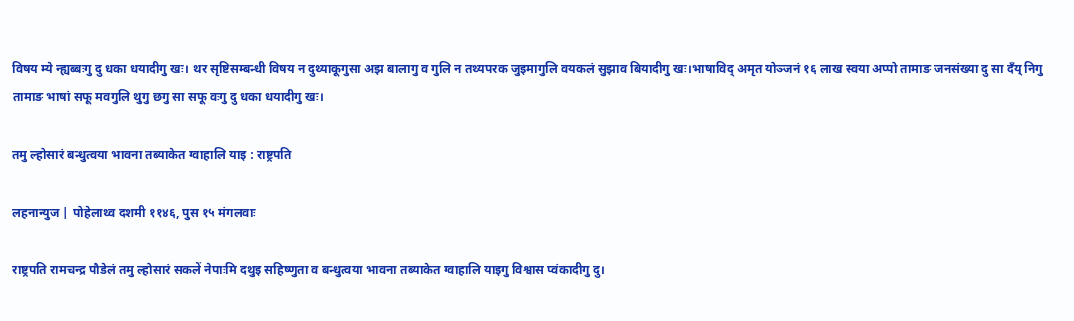विषय म्ये न्ह्यब्बःगु दु धका धयादीगु खः। थर सृष्टिसम्बन्धी विषय न दुथ्याकूगुसा अझ बालागु व गुलि न तथ्यपरक जुइमागुलि वयकलं सुझाव बियादीगु खः।भाषाविद् अमृत योञ्जनं १६ लाख स्वया अप्पो तामाङ जनसंख्या दु सा दँय् निगु तामाङ भाषां सफू मवगुलि थुगु छगु सा सफू वःगु दु धका धयादीगु खः।

तमु ल्होसारं बन्धुत्वया भावना तब्याकेत ग्वाहालि याइ : राष्ट्रपति

लहनान्युज | पोहेलाथ्व दशमी ११४६, पुस १५ मंगलवाः

राष्ट्रपति रामचन्द्र पौडेलं तमु ल्होसारं सकलें नेपाःमि दथुइ सहिष्णुता व बन्धुत्वया भावना तब्याकेत ग्वाहालि याइगु विश्वास प्वंकादीगु दु।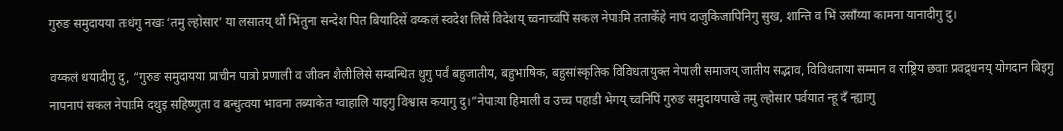गुरुङ समुदायया तःधंगु नखः ‘तमु ल्होसार’ या लसातय् थौं भिंतुना सन्देश पित बियादिसें वय्कलं स्वदेश लिसें विदेशय् च्वनाच्वंपिं सकल नेपाःमि तताकेँहे नापं दाजुकिजापिनिगु सुख, शान्ति व भिं उसाँय्या कामना यानादीगु दु।

वय्कलं धयादीगु दु, “गुरुङ समुदायया प्राचीन पात्रो प्रणाली व जीवन शैलीलिसे सम्बन्धित थुगु पर्वं बहुजातीय, बहुभाषिक, बहुसांस्कृतिक विविधतायुक्त नेपाली समाजय् जातीय सद्भाव, विविधताया सम्मान व राष्ट्रिय छवाः प्रवद्र्धनय् योगदान बिइगु नापनापं सकल नेपाःमि दथुइ सहिष्णुता व बन्धुत्वया भावना तब्याकेत ग्वाहालि याइगु विश्वास कयागु दु।”नेपाःया हिमाली व उच्च पहाडी भेगय् च्वनिपिं गुरुङ समुदायपाखें तमु ल्होसार पर्वयात न्हू दँ न्ह्याःगु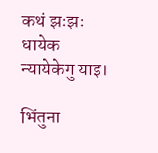कथं झःझः धायेक न्यायेकेगु याइ।

भिंतुना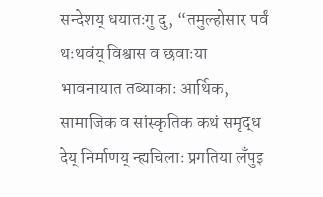सन्देशय् धयातःगु दु, “तमुल्होसार पर्वं थःथवंय् विश्वास व छवाःया भावनायात तब्याकाः आर्थिक, सामाजिक व सांस्कृतिक कथं समृद्ध देय् निर्माणय् न्ह्यचिलाः प्रगतिया लँपुइ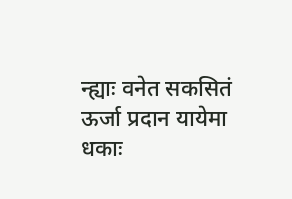न्ह्याः वनेत सकसितं ऊर्जा प्रदान यायेमा धकाः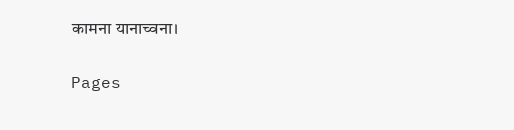कामना यानाच्वना।

Pages